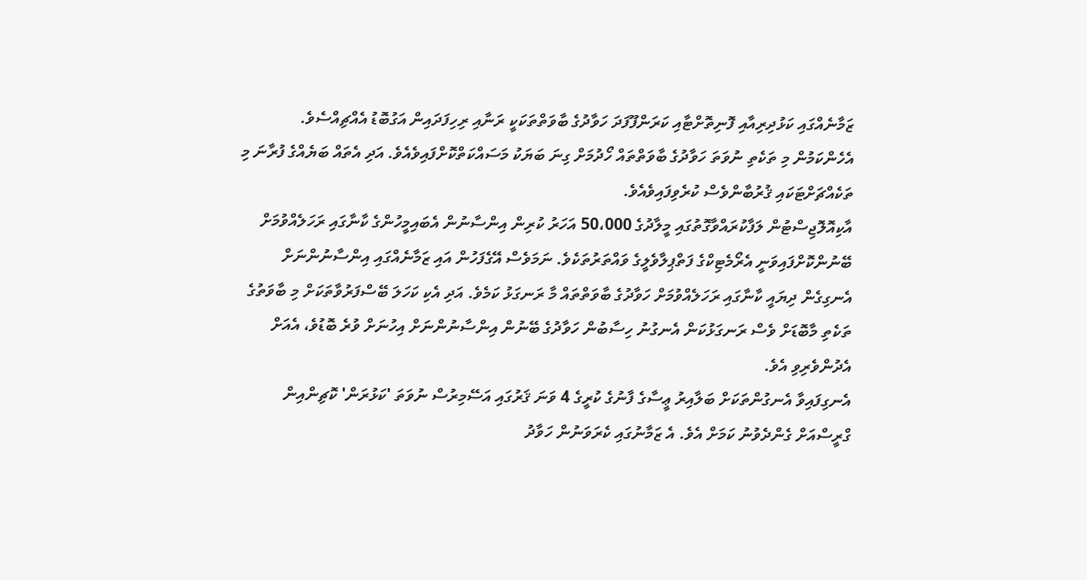ޒަމާނެއްގައި ކަޅުދިރިއާއި ފޮނިތޮށްޓާއި ކަރަންފޫފަދަ ހަވާދުގެ ބާވަތްތަކަކީ ރަނާއި ރިހިފަދައިން އަގުބޮޑު އެއްޗިއްސެވެ. އެހެންކަމުން މި ތަކެތި ނުވަތަ ހަވާދުގެ ބާވަތްތައް ހޯދުމަށް ގިނަ ބަޔަކު މަސައްކަތްކޮށްފައިވެއެވެ. އަދި އެތައް ބަޔެއްގެ ފުރާނަ މި ތަކެއްޗަށްޓަކައި ޤުރުބާންވެސް ކުރެވިފައިވެއެވެ.
އާކިއޮލޮޖިސްޓުން ލަފާކުރައްވާގޮތުގައި މީލާދުގެ 50،000 އަހަރު ކުރިން އިންސާނުން އެބައިމީހުންގެ ކާނާގައި ރަހަލެއްވުމަށް ބޭނުންކޮށްފައިވަނީ އެރޯމެޓިކްގެ ފަތްޕިލާވެލީގެ ވައްތަރުތަކެވެ. ނަމަވެސް އޭގެފަހުން އައި ޒަމާނެއްގައި އިންސާނުންނަށް އެނގިގެން ދިޔައީ ކާނާގައި ރަހަލެއްވުމަށް ހަވާދުގެ ބާވަތްތައް މާ ރަނގަޅު ކަމެވެ. އަދި އެކި ކަހަލަ ބޭސްފަރުވާތަކަށް މި ބާވަތުގެ ތަކެތި މާބޮޑަށް ވެސް ރަނގަޅުކަން އެނގުނު ހިސާބުން ހަވާދުގެ ބޭނުން އިންސާނުންނަށް އިހުނަށް ވުރެ ބޮޑުވެ، އެއަށް އެދުންވެރިވި އެވެ.
އެނގިފައިވާ އެނގުންތަކަށް ބަލާއިރު ޢީސާގެ ފާނުގެ ކުރީގެ 4 ވަނަ ޤަރުގައި އަސޭމިރުސް ނުވަތަ 'ކަޅުރަން' ކޮޗިންއިން ގްރީސްއަށް ގެންދެވުނު ކަމަށް އެވެ. އެ ޒަމާނުގައި ކެރަވަނުން ހަވާދު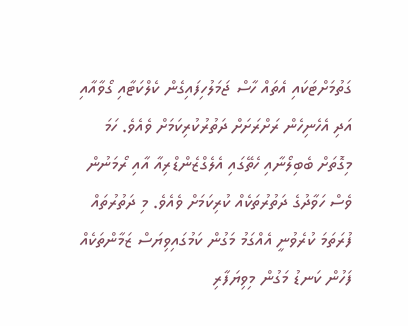ގަތުމަށްޓަކައި އެތައް ހާސް ޖަމަލުހިފައިގެން ކެލްކަޓާއި ގޯވާއާއި އަދި އެހެނިހެން ރަށްރަށަށް ދަތުރުކުރިކަމަށް ވެއެވެ. ހަމަ މިގޮތަށް ބެބިލޯނާއި ހެތޭގައި އެލެގްޒެންޑްރިއާ އާއި ރޯމަނުން ވެސް ހަވާދުގެ ދަތުރުތަކެއް ކުރިކަމަށް ވެއެވެ. މި ދަތުރުތައް ފުރަތަމަ ކުރެވުނީ އެއްގަމު މަގުން ކަމުގައިވިޔަސް ޒަމާންތަކެއް ފަހުން ކަނޑު މަގުން މިވިޔަފާރި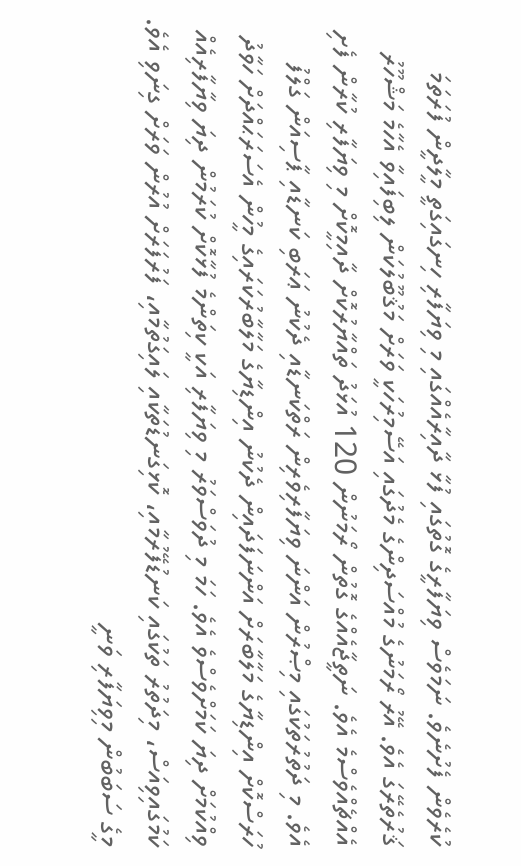ކުރެވެން ފެށުނެވެ. ނަމަވެސް ވިޔަފާރީގެ ގޮތުގައި ފުޅާ ދާއިރާއެއްގައި މި ވިޔަފާރި ހިނގައިގަތީ މީލާދީން ފުރަތަމަ ޤަރުތެރޭގަ އެވެ. އޭރު ރޯމަނުގެ މުއްސަދިންގެ މެދުގައި އަސޭމިރުހަކީ ވަރަށް މަޤުބޫލުކަން ލިބިފައިވާ އެހާމެ މަޝްހޫރު އެއްޗެއްވެސްމެ އެވެ. ނަތީޖާއެއްގެ ގޮތުން ރޯމަނުން 120 އުޅަދު ތައްޔާރުކޮށް ދާއިމީކޮށް މި ވިޔަފާރި ކުރާން ފެށި އެވެ. މި ދަތުރުތަކުގައި މިޞްރުން އަންނަ ވިޔަފާރިވެރިން ރަތްކަނޑާއި ދެކުނު ޢަރަބި ކަނޑާއި ޕާސިއަން ގަލްފު ހުރަސްކޮށް އިންޑިޔާގެ މަލާބާރަށް އަންނަފަދައިން ދެކުނު އިންޑިޔާގެ މަލާބާރުކަރައިގެ މީހުން އެސަރަޙައްދަށް ހަވާދު ވިއްކުމަށް ދިޔަ ކަމަށްވެސްވެ އެވެ. ހަމަ މި ދުވަސްވަރު މި ވިޔަފާރި އަކީ ކިތަންމެ ފުޅާކޮށް ކުރަމުން ދިޔަ ވިޔާފާރިއެއް ކަމުގައިވިއަސް، މިދަތުރު ތަކުގައި ކަނޑުފޭރުމާއި، ކޮޅިގަނޑުތަކާއި ލައިގަތުމާއި، ފަރުފަރަށް އުރުން ވަރަށް ގިނަވި އެވެ. މީގެ ސަބަބުން މިވިޔަފާރި ވަނީ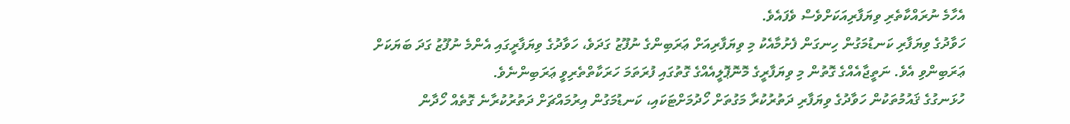އެހާމެ ނުރައްކާތެރި ވިޔަފާރިއަކަށްވެސް ވެފައެވެ.
ހަވާދުގެ ވިޔަފާރި ކަނޑުމަގުން ހިނގަން ފެށުމާއެކު މި ވިޔަފާރިއަށް ޢަރަބިންގެ ނުފޫޒު ގަދަވެ، ހަވާދުގެ ވިޔަފާރީގައި އެންމެ ނުފޫޒު ގަދަ ބަޔަކަށް ޢަރަބިންވި އެވެ. ނަތީޖާއެއްގެ ގޮތުން މި ވިޔަފާރީގެ މޮނޮޕޮލީއެއްގެ ގޮތުގައި ފުރަތަމަ ހަރަކާތްތެރިވީ ޢަރަބިންނެވެ.
ހުޅަނގުގެ ޤައުމުތަކުން ހަވާދުގެ ވިޔަފާރި ދަތުރުކުރާ މަގުތަށް ހޯދުމަށްޓަކައި، ކަނޑުމަގުން އިރުމައްޗަށް ދަތުރުކުރާނެ ގޮތެއް ހޯދާން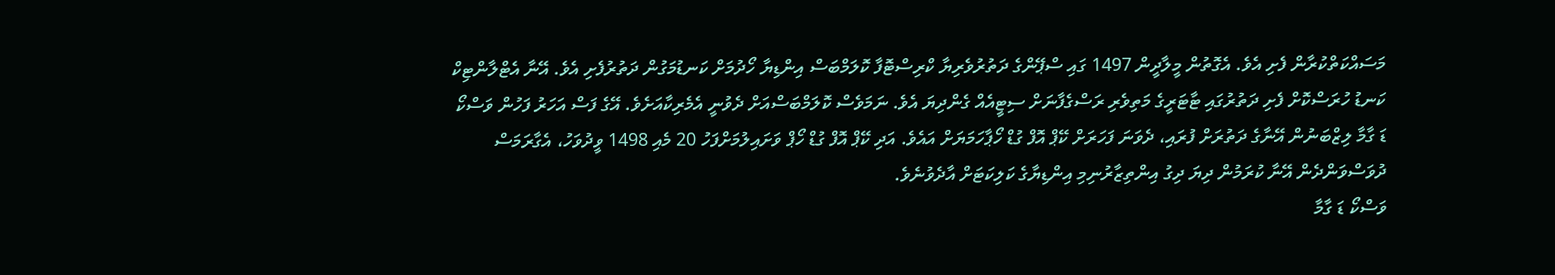މަސައްކަތްކުރާން ފެށި އެވެ. އެގޮތުން މީލާދީން 1497 ގައި ސްޕޭންގެ ދަތުރުވެރިޔާ ކްރިސްޓޮފާ ކޮލަމްބަސް އިންޑިޔާ ހޯދުމަށް ކަނޑުމަގުން ދަތުރުފެށި އެވެ. އޭނާ އެޓްލާންޓިކް ކަނޑު ހުރަސްކޮށް ފެށި ދަތުރުގައި ޓާޓަރީގެ މަތިވެރި ރަސްގެފާނަށް ސިޓީއެއް ގެންދިޔަ އެވެ. ނަމަވެސް ކޮލަމްބަސްއަށް ދެވުނީ އެމެރިކާއަށެވެ. އޭގެ ފަސް އަހަރު ފަހުން ވަސްކޯ ޑަ ގާމާ ލިޒްބަނުން އޭނާގެ ދަތުރަށް ފުރައި، ދެވަނަ ފަހަރަށް ކޭޕް އޮފް ގުޑް ހޯޕާހަމަޔަށް އައެވެ. އަދި ކޭޕް އޮފް ގުޑް ހޯޕް ވަށައިލުމަށްފަހު 20 މެއި 1498 ވީދުވަހު، އެގާރަމަސް ދުވަސްވަންދެން އޭނާ ކުރަމުން ދިޔަ ދިގު އިންތިޒާރުނިމި އިންޑިޔާގެ ކަލިކަޓަށް އާދެވުނެވެ.
ވަސްކޯ ޑަ ގާމާ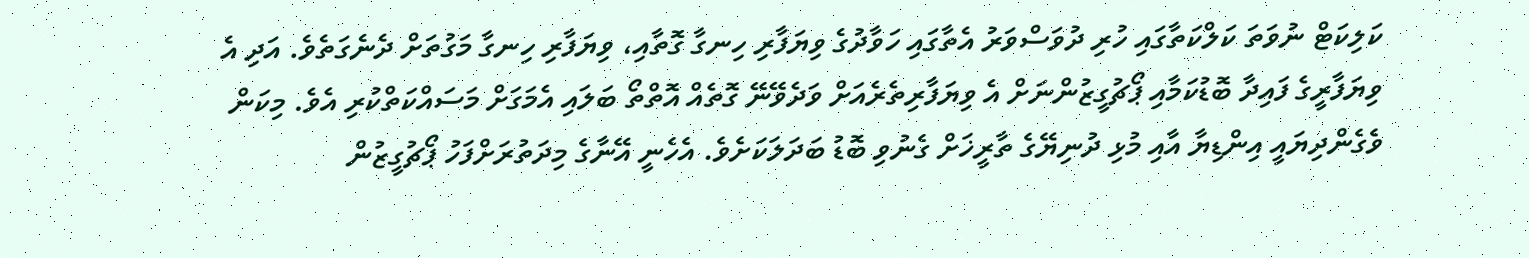ކަލިކަޓް ނުވަތަ ކަލްކަތާގައި ހުރި ދުވަސްވަރު އެތާގައި ހަވާދުގެ ވިޔަފާރި ހިނގާ ގޮތާއި، ވިޔަފާރި ހިނގާ މަގުތަށް ދެނެގަތެވެ. އަދި އެ ވިޔަފާރީގެ ފައިދާ ބޮޑުކަމާއި ޕޯޗުގީޒުންނަށް އެ ވިޔަފާރިތެރެއަށް ވަދެވޭނޭ ގޮތެއް އޮތްތޯ ބަލައި އެމަގަށް މަސައްކަތްކުރި އެވެ. މިކަން ވެގެންދިޔައީ އިންޑިޔާ އާއި މުޅި ދުނިޔޭގެ ތާރީޚަށް ގެނުވި ބޮޑު ބަދަލަކަށެވެ. އެހެނީ އޭނާގެ މިދަތުރަށްފަހު ޕޯޗުގީޒުން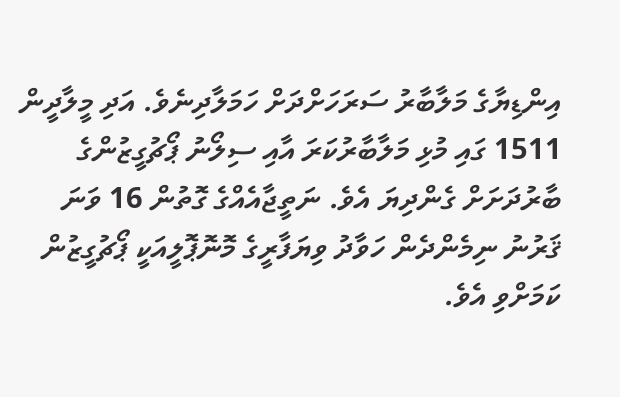އިންޑިޔާގެ މަލާބާރު ސަރަހަށްދަށް ހަމަލާދިނެވެ. އަދި މީލާދީން 1511 ގައި މުޅި މަލާބާރުކަރަ އާއި ސިލޯނު ޕޯޗުގީޒުންގެ ބާރުދަށަށް ގެންދިޔަ އެވެ. ނަތީޖާއެއްގެ ގޮތުން 16 ވަނަ ޤަރުނު ނިމެންދެން ހަވާދު ވިޔަފާރީގެ މޮނޮޕޮލީއަކީ ޕޯޗުގީޒުން ކަމަށްވި އެވެ.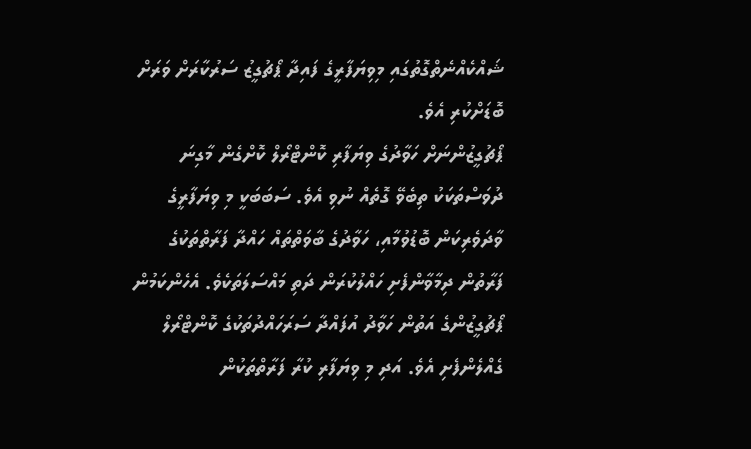ޝައްކެއްނެތްގޮތުގައި މިވިޔަފާރީގެ ފައިދާ ޕޯޗުގީޒު ސަރުކާރަށް ވަރަށް ބޮޑަށްކުރި އެވެ.
ޕޯޗުގީޒުންނަށް ހަވާދުގެ ވިޔަފާރި ކޮންޓްރޯލް ކޮށްގެން މާގިނަ ދުވަސްތަކަކު ތިބެވޭ ގޮތެއް ނުވި އެވެ. ސަބަބަކީ މި ވިޔަފާރީގެ ވާދަވެރިކަން ބޮޑުވުމާއި، ހަވާދުގެ ބާވަތްތައް ހައްދާ ފަރާތްތަކުގެ ފަރާތުން ދިމާވާންފެށި ހައްލުކުރަން ދަތި މައްސަލަތަކެވެ. އެހެންކަމުން ޕޯޗުގީޒުންގެ އަތުން ހަވާދު އުފައްދާ ސަރަހައްދުތަކުގެ ކޮންޓްރޯލް ގެއްލެންފެށި އެވެ. އަދި މި ވިޔަފާރި ކުރާ ފަރާތްތަކުން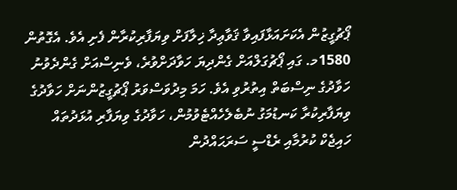ޕޯޗުގީޒުން އެކަށައަޅާފައިވާ ޤަވާޢިދާ ޚިލާފަށް ވިޔަފާރިކުރާން ފެށި އެވެ. އެގޮތުން 1580މ. ގައި ޕޯޗުގަލްއަށް ގެންދިޔަ ހަވާދަށްވުރެ، ވެނިސްއަށް ގެންދެވުނު ހަވާދުގެ ނިސްބަތް އިތުރުވި އެވެ. ހަމަ މިދުވަސްވަރު ޕޯޗުގީޒުންނަށް ހަވާދުގެ ވިޔަފާރިކުރާ ކަނޑުމަގު ނުބެލެހެއްޓެވުމުން، ހަވާދުގެ ވިޔަފާރި އުޅަދުތައް ހައިޖެކް ކުރުމާއި ރެޑްސީ ސަރަޙައްދުން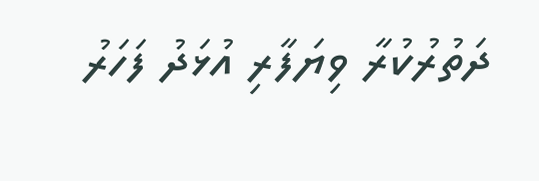ދަތުރުކުރާ ވިޔަފާރި އުޅަދު ފަހަރު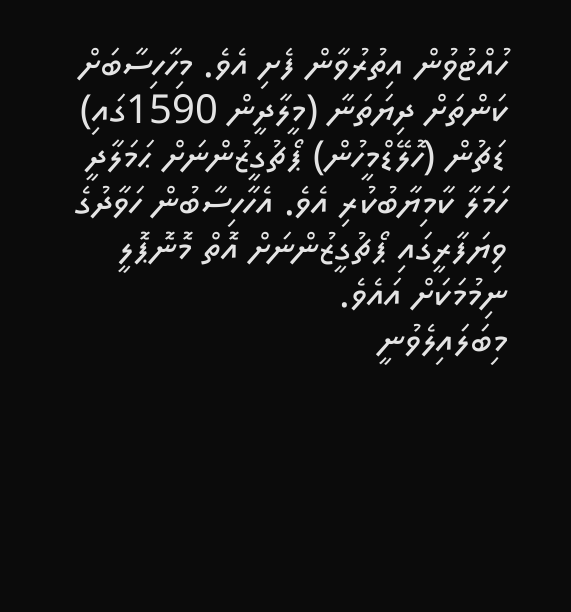ހުއްޓުވުން އިތުރުވާން ފެށި އެވެ. މިހާހިސާބަށް ކަންތަށް ދިޔަތަނާ (މީލާދީން 1590ގައި) ޑަޗުން (ހޮލޭޑްމީހުން) ޕޯޗުގީޒުންނަށް ޙަމަލާދީ ހަމަލާ ކާމިޔާބުކުރި އެވެ. އެހާހިސާބުން ހަވާދުގެ ވިޔަފާރީގައި ޕޯޗުގީޒުންނަށް އޮތް މޮނޮޕޮލީ ނިމުމަކަށް އައެވެ.
މިބަލައިލެވުނީ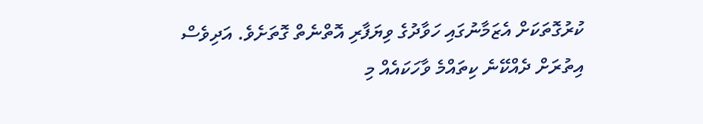ކުރުގޮތަކަށް އެޒަމާނުގައި ހަވާދުގެ ވިޔަފާރި އޮތްނެތް ގޮތަށެވެ. އަދިވެސް އިތުރަށް ދެއްކޭނެ ކިތައްމެ ވާހަކައެއް މި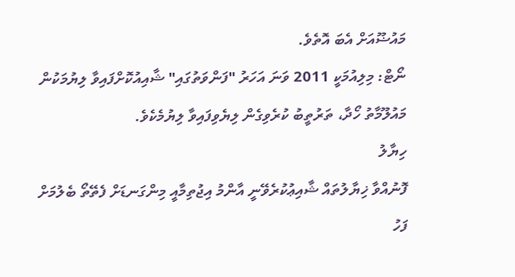މައުޟޫއަށް އެބަ އޮތެވެ.
ނޯޓް: މިލިއުމަކީ 2011 ވަނަ އަހަރު "ފަންވަތުގައި" ޝާއިއުކޮށްފައިވާ ލިޔުމަކުން މައުލޫމާތު ހޯދާ، ތަރުތީބު ކުރެވިގެން ލިޔެވިފައިވާ ލިޔުމެކެވެ.
ހިޔާލު
ފޮނުއްވާ ޚިޔާލުތައް ޝާއިޢުކުރެވޭނީ އާންމު އިޖުތިމާއީ މިންގަނޑަށް ފެތޭތޯ ބެލުމަށް ފަހު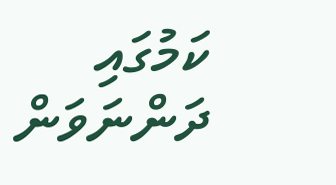ކަމުގައި ދަންނަވަން